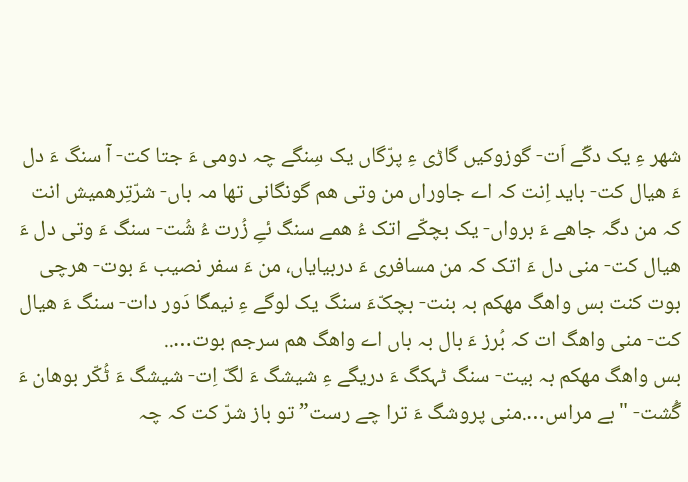شھر ءِ یک دگّے اَت- گوزوکیں گاڑی ءِ پرّگاں یک سِنگے چہ دومی ءَ جتا کت- آ سنگ ءَ دل ءَ ھیال کت- باید اِنت کہ اے جاوراں من وتی ھم گونگانی تھا مہ باں- شرّتِرھمیش انت کہ من دگہ جاھے ءَ برواں- یک بچکّے اتک ءُ ھمے سنگ ئےِ زُرت ءُ شُت- سنگ ءَ وتی دل ءَ ھیال کت- منی دل ءَ اتک کہ من مسافری ءَ دربیایاں، من ءَ سفر نصیب ءَ بوت- ھرچی بوت کنت بس واھگ مھکم بہ بنت- بچکّءَ سنگ یک لوگے ءِ نیمگا دَور دات- سنگ ءَ ھیال کت- منی واھگ ات کہ بُرز ءَ بال بہ باں اے واھگ ھم سرجم بوت…..
بس واھگ مھکم بہ بیت- سنگ ٹہکگ ءَ دریگے ءِ شیشگ ءَ لگّ اِت- شیشگ ءَ ٹُکّر بوھان ءَ گُشت- "بے مراس….منی پروشگ ءَ ترا چے رست” تو باز شرّ کت کہ چہ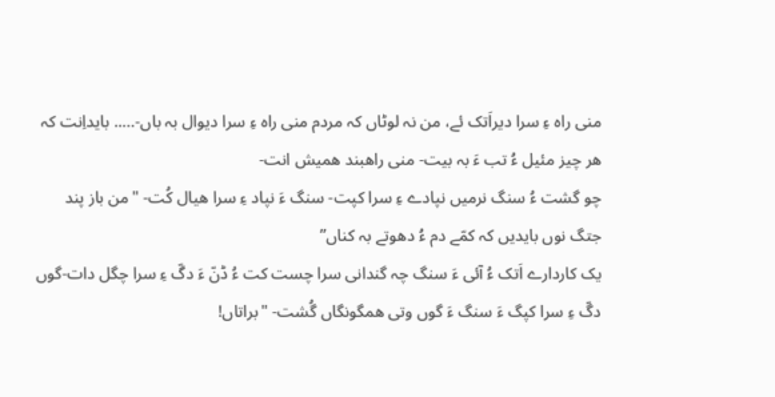منی راہ ءِ سرا دیراَتک ئے، من نہ لوٹاں کہ مردم منی راہ ءِ سرا دیوال بہ باں-….. بایداِنت کہ ھر چیز مئیل ءُ تب ءَ بہ بیت- منی راھبند ھمیش انت-
چو گشت ءُ سنگ نرمیں نپادے ءِ سرا کپت- سنگ ءَ نپاد ءِ سرا ھیال کُت- "من باز پند جتگ نوں بایدیں کہ کمّے دم ءُ دھوتے بہ کناں”
یک کاردارے اَتک ءُ آئی ءَ سنگ چہ گندانی سرا چست کت ءُ ڈنّ ءَ دگّ ءِ سرا چگل دات-گوں دگّ ءِ سرا کپگ ءَ سنگ ءَ گوں وتی ھمگونگاں گُشت- "براتاں!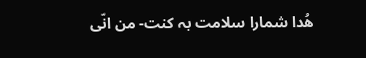ھُدا شمارا سلامت بہ کنت- من انّی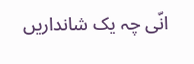انّی چہ یک شانداریں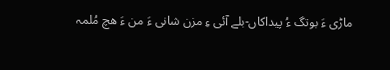ماڑی ءَ بوتگ ءُ پیداکاں-بلے آئی ءِ مزن شانی ءَ من ءَ ھچ مُلمہ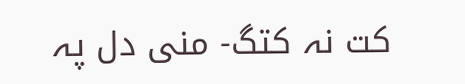کت نہ کتگ- منی دل پہ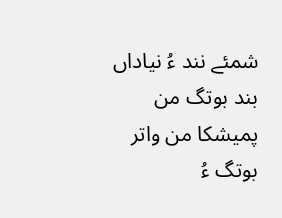شمئے نند ءُ نیاداں بند بوتگ من پمیشکا من واتر بوتگ ءُ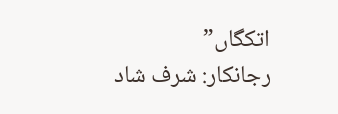اتکگاں”
رجانکار: شرف شاد